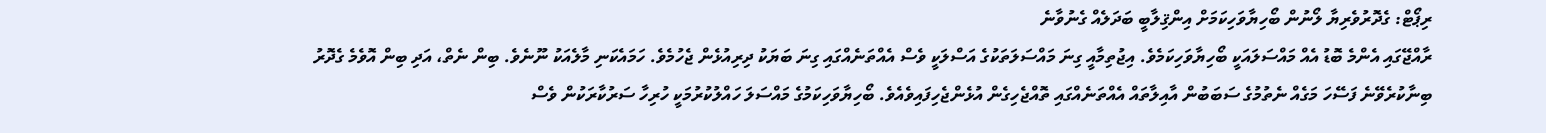ރިޕޯޓް: ގެދޮރުވެރިޔާ ލޯނުން ބޯހިޔާވަހިކަމަށް އިންޤިލާބީ ބަދަލެއް ގެނުވާނެ
ރާއްޖޭގައި އެންމެ ބޮޑު އެއް މައްސަލައަކީ ބޯހިޔާވަހިކަމެވެ. އިޖުތިމާއީ ގިނަ މައްސަލަތަކުގެ އަސްލަކީ ވެސް އެއްތަނެއްގައި ގިނަ ބަޔަކު ދިރިއުޅެން ޖެހުމެވެ. ހަމައެކަނި މާލެއަކު ނޫނެވެ. ބިން ނެތް، އަދި ބިން އޮވެމެ ގެދޮރު ބިނާކުރެވޭނެ ފަސޭހަ މަގެއް ނެތުމުގެ ސަބަބުން އާއިލާތައް އެއްތަނެއްގައި ތޮއްޖެހިގެން އުޅެންޖެހިފައިވެއެވެ. ބޯހިޔާވަހިކަމުގެ މައްސަލަ ހައްލުކުރުމަކީ ހުރިހާ ސަރުކާރަކުން ވެސް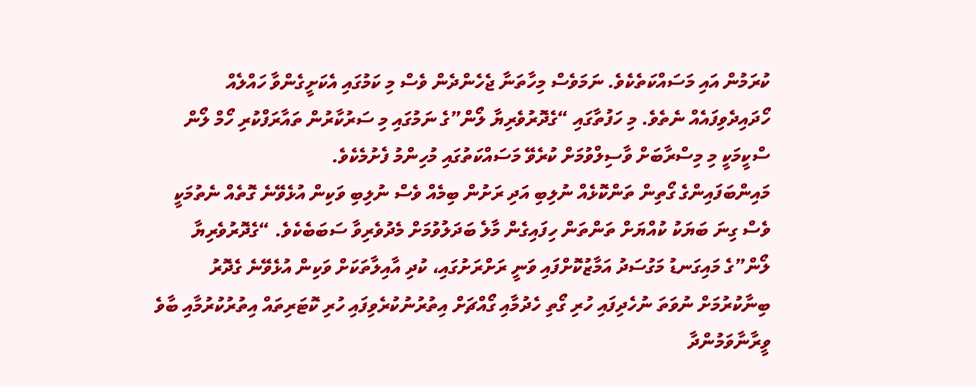ކުރަމުން އައި މަސައްކަތެކެވެ. ނަމަވެސް މިހާތަނާ ޖެހެންދެން ވެސް މި ކަމުގައި އެކަށީގެންވާ ހައްލެއް ހޯދައިދެވިފައެއް ނެތެވެ. މި ހަފުތާގައި “ގެދޮރުވެރިޔާ ލޯން”ގެ ނަމުގައި މި ސަރުކާރުން ތައާރަފްކުރި ހޯމް ލޯން ސްކީމަކީ މި މިސްރާބަށް ވާސިލްވުމަށް ކުރެވޭ މަސައްކަތުގައި މުހިންމު ފެށުމެކެވެ.
މައިންބަފައިންގެ ގޯތިން ތަންކޮޅެއް ނުލިބި އަދި ރަށުން ބިމެއް ވެސް ނުލިބި ވަކިން އުޅެވޭނެ ގޮތެއް ނެތުމަކީ ވެސް ގިނަ ބަޔަކު ކުއްޔަށް ތަންތަން ހިފައިގެން މާލެ ބަދަލުވުމަށް މެދުވެރިވާ ސަބަބެކެވެ. “ގެދޮރުވެރިޔާ ލޯން”ގެ މައިގަނޑު މަގުސަދު އަމާޒުކޮށްފައި ވަނީ ރަށްރަށުގައި، ކުދި އާއިލާތަކަށް ވަކިން އުޅެވޭނެ ގެދޮރު ބިނާކުރުމަށް ނުވަތަ ނުހެދިފައި ހުރި ގޯތި ހެދުމާއި ގޯއްޗަށް އިތުރުނުކުރެވިފައި ހުރި ކޮޓަރިތައް އިތުރުކުރުމާއި ބާވެ ވީރާނާވަމުންދާ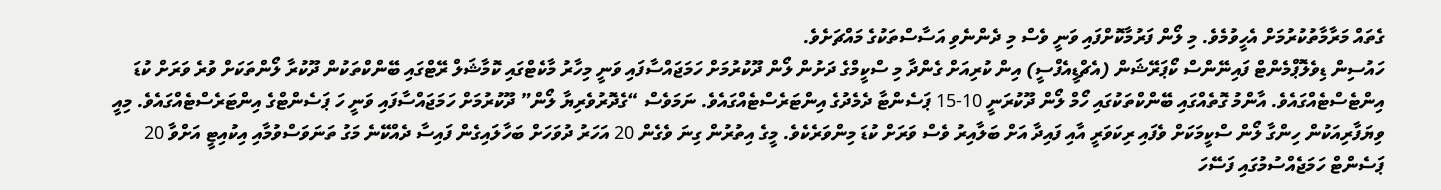ގެތައް މަރާމާތުކުރުމަށް އެހީވުމެވެ. މި ލޯން ފަރުމާކޮށްފައި ވަނީ ވެސް މި ދެންނެވި އަސާސްތަކުގެ މައްޗަށެވެ.
ހައުސިން ޑިވެލޮޕްމެންޓް ފައިނޭންސް ކޯޕަރޭޝަން (އެޗްޑީއެފްސީ) އިން ކުރިއަށް ގެންދާ މި ސްކީމްގެ ދަށުން ލޯން ދޫކުރުމަށް ހަމަޖައްސާފައި ވަނީ މިހާރު މާކެޓްގައި ކޮމާޝަލް ރޭޓްގައި ބޭންކްތަކުން ދޫކުރާ ލޯންތަކަށް ވުރެ ވަރަށް ކުޑަ އިންޓެސްޓެއްގައެވެ. އާންމު ގޮތެއްގައި ބޭންކްތަކުގައި ހޯމް ލޯން ދޫކުރަނީ 10-15 ޕަސެންޓާ ދެމެދުގެ އިންޓަރެސްޓެއްގައެވެ. ނަމަވެސް “ގެދޮރުވެރިޔާ ލޯން” ދޫކުރުމަށް ހަމަޖައްސާފައި ވަނީ ހަ ޕަސެންޓްގެ އިންޓަރެސްޓެއްގައެވެ. މިއީ ވިޔަފާރިއަކުން ހިންގާ ލޯން ސްކީމަކަށް ވެފައި ރިކަވަރީ އާއި ފައިދާ އަށް ބަލާއިރު ވެސް ވަރަށް ކުޑަ މިންވަރެކެވެ. މީގެ އިތުރުން ގިނަ ވެގެން 20 އަހަރު ދުވަހަށް ބަހާލައިގެން ފައިސާ ދެއްކޭނެ މަގު ތަނަވަސްވުމާއި އިކުއިޓީ އަށްވާ 20 ޕަސެންޓް ހަމަޖެއްސުމުގައި ފަސޭހަ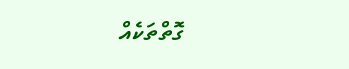ގޮތްތަކެއް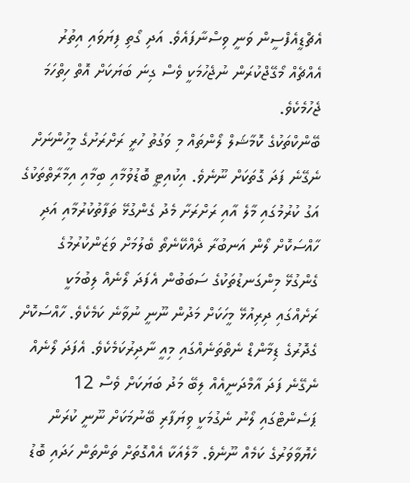އެޗްޑީއެފްސީން ވަނީ ވިސްނާފައެވެ. އަދި ގޯތި ފިޔަވައި އިތުރު އެއްޗެއް މޯގޭޖްކުރަން ނުޖެހުމަކީ ވެސް ގިނަ ބަޔަކަށް އޮތް ހިތްހަމަ ޖެހުމެކެވެ.
ބޭންކްތަކުގެ ކޮމާޝަލް ލޯންތައް މި ވަގުތު ހުރީ ރަށްރަށުގެ މީހުންނަށް ނެގޭނެ ފަދަ ގޮތަކަށް ނޫނެވެ. އިކުއިޓީ ބޮޑުވުމާއި ބިމާއި އިމާރާތްތަކުގެ އަގު ކުރުމުގައި މާލެ އާއި ރަށްރަށާ މެދު ގެންގުޅޭ ތަފާތުކުރުމާއި އަދި ހާއްސަކޮށް ލޯން އަނބުރާ ދެއްކޭނެތޯ ބެލުމަށް ވަޒަންކުރުމުގެ ގެންގުޅޭ މިންގަނޑުތަކުގެ ސަބަބުން އެފަދަ ލޯނެއް ލިބުމަކީ ރަށެއްގައި ދިރިއުޅޭ މީހަކަށް މަދުން ނޫނީ ނުވާނެ ކަމެކެވެ. ހާއްސަކޮށް ގެދޮރުގެ ޑިމާންޑް ނެތްތަނެއްގައި މިއީ ނާދިރުކަމެކެވެ. އެފަދަ ލޯނެއް ނެގޭނެ ފަދަ އާމްދަނީއެއް ލިބޭ މަދު ބަޔަކަށް ވެސް 12 ޕަސެންޓްގައި ލޯނު ނެގުމަކީ ވިޔަފާރި ބޭނުމަކަށް ނޫނީ ކުރަން ހެޔޮވާވަރުގެ ކަމެއް ނޫނެވެ. މާލެއަކާ އެއްގޮތަށް ތަންތަން ހަދައި ބޮޑު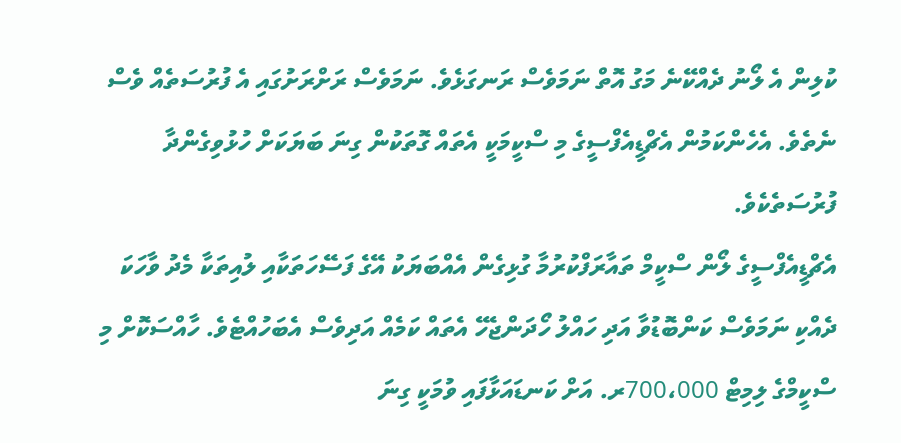ކުލިން އެ ލޯނު ދެއްކޭނެ މަގު އޮތް ނަމަވެސް ރަނގަޅެވެ. ނަމަވެސް ރަށްރަށުގައި އެ ފުރުސަތެއް ވެސް ނެތެވެ. އެހެންކަމުން އެޗްޑީއެފްސީގެ މި ސްކީމަކީ އެތައް ގޮތަކުން ގިނަ ބަޔަކަށް ހުޅުވިގެންދާ ފުރުސަތެކެވެ.
އެޗްޑީއެފްސީގެ ލޯން ސްކީމް ތައާރަފްކުރުމާ ގުޅިގެން އެއްބަޔަކު އޭގެ ފަސޭހަތަކާއި ލުއިތަކާ މެދު ވާހަކަ ދެއްކި ނަމަވެސް ކަންބޮޑުވާ އަދި ހައްލު ހޯދަންޖެހޭ އެތައް ކަމެއް އަދިވެސް އެބަހުއްޓެވެ. ހާއްސަކޮށް މި ސްކީމްގެ ލިމިޓް 700،000ރ. އަށް ކަނޑައަޅާފައި ވުމަކީ ގިނަ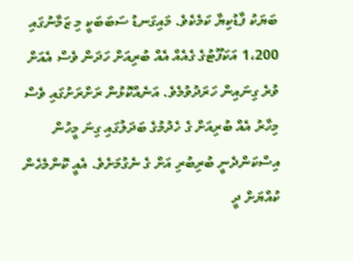ބަޔަކު ފާޑުކިޔާ ކަމެކެވެ. މައިގަނޑު ސަބަބަކީ މި ޒަމާނުގައި 1،200 އަކަފޫޓުގެ ގެއެއް އެއް ބުރިއަށް ހަދަން ވެސް އެއަށް ވުރެ ގިނައިން ހަރަދުވުމެވެ. އަނެއްކޮޅުން ރަށްރަށުގައި ވެސް މިހާރު އެއް ބުރިއަށް ގެ ހެދުމުގެ ބަދަލުގައި ގިނަ މީހުން އިސްކަންދެނީ ބުރިބުރި އަށް ގެ ނެގުމަށެވެ. އެއީ ކޮންމެހެން ކުއްޔަށް ދީ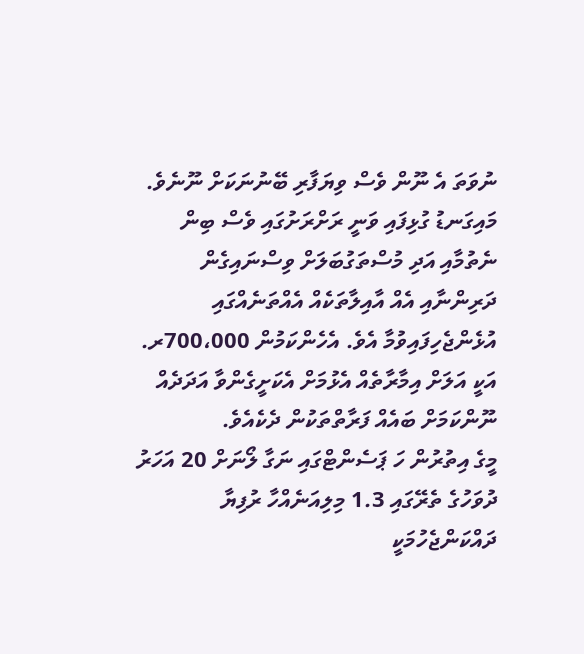ނުވަތަ އެ ނޫން ވެސް ވިޔަފާރި ބޭނުނަކަށް ނޫނެވެ. މައިގަނޑު ގުޅިފައި ވަނީ ރަށްރަށުގައި ވެސް ބިން ނެތުމާއި އަދި މުސްތަގުބަލަށް ވިސްނައިގެން ދަރިންނާއި އެއް އާއިލާތަކެއް އެއްތަނެއްގައި އުޅެންޖެހިފައިވުމާ އެވެ. އެހެންކަމުން 700،000ރ. އަކީ އަލަށް އިމާރާތެއް އެޅުމަށް އެކަށީގެންވާ އަދަދެއް ނޫންކަމަށް ބައެއް ފަރާތްތަކުން ދެކެއެވެ.
މީގެ އިތުރުން ހަ ޕަސެންޓްގައި ނަގާ ލޯނަށް 20 އަހަރު ދުވަހުގެ ތެރޭގައި 1.3 މިލިއަނެއްހާ ރުފިޔާ ދައްކަންޖެހުމަކީ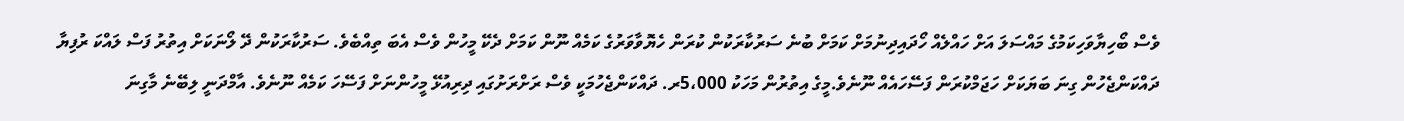ވެސް ބޯހިޔާވަހިކަމުގެ މައްސަލަ އަށް ހައްލެއް ހޯދައިދިނުމަށް ކަމަށް ބުނެ ސަރުކާރަކުން ކުރަން ހެޔޮވާވަރުގެ ކަމެއް ނޫން ކަމަށް ދެކޭ މީހުން ވެސް އެބަ ތިއްބެވެ. ސަރުކާރަކުން ދޭ ލޯނަކަށް އިތުރު ފަސް ލައްކަ ރުފިޔާ ދައްކަންޖެހުން ގިނަ ބަޔަކަށް ހަޖަމްކުރަން ފަސޭހައެއް ނޫނެވެ.މީގެ އިތުރުން މަހަކު 5،000ރ. ދައްކަންޖެހުމަކީ ވެސް ރަށްރަށުގައި ދިރިއުޅޭ މީހުންނަށް ފަސޭހަ ކަމެއް ނޫނެވެ. އާމްދަނީ ލިބޭނެ މާގިނަ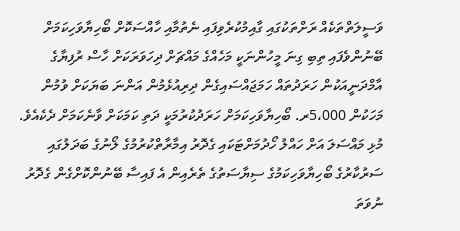ވަސީލަތްތަކެއް ރަށްތަކުގައި ގާއިމުކުރެވިފައި ނެތުމާއި ހާއްސަކޮށް ބޯހިޔާވަހިކަމަށް ބޭނުންވެފައި ތިބި ގިނަ މީހުންނަކީ މަހެއްގެ މައްޗަށް ދިހަވަރަކަށް ހާސް ރުފިޔާގެ އާމްދަނީއަކުން ހަރަދުތައް ހަމަޖައްސައިގެން ދިރިއުޅެމުން އަންނަ ބަޔަކަށް ވުމުން މަހަކުން 5،000ރ. ބޯހިޔާވަހިކަމަށް ހަރަދުކުރުމަކީ ދަތި ކަމަކަށް ވާނެކަމަށް ދެކެއެވެ. މުޅި މައްސަލަ އަށް ހައްލު ހޯދުމަށްޓަކައި ގެދޮރު އިމާރާތްކުރުމުގެ ލޯނުގެ ބަދަލުގައި ސަރުކާރުގެ ބޯހިޔާވަހިކަމުގެ ސިޔާސަތުގެ ތެރެއިން އެ ފައިސާ ބޭނުންކޮށްގެން ގެދޮރު ނުވަތަ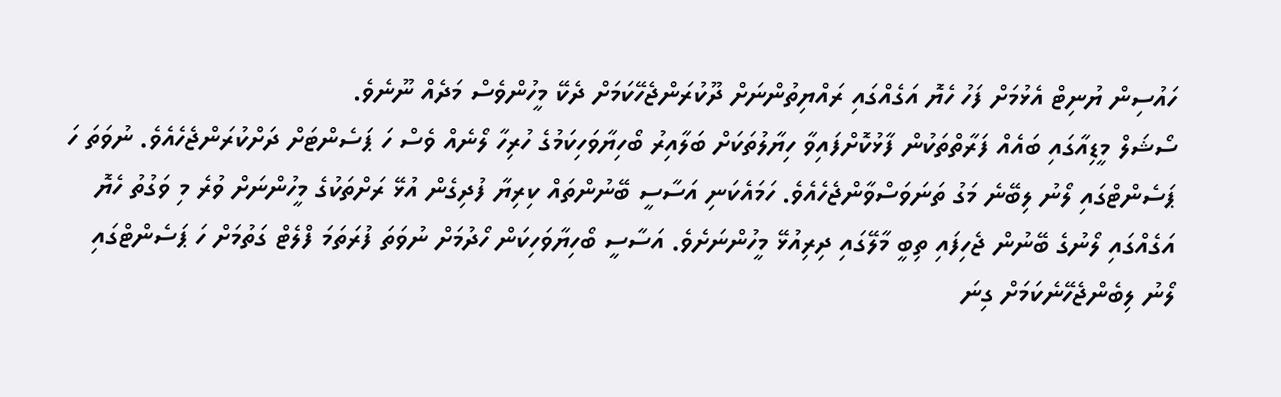ހައުސިން ޔުނިޓް އެޅުމަށް ފަހު ހެޔޮ އަގެއްގައި ރައްޔިތުންނަށް ދޫކުރަންޖެހޭކަމަށް ދެކޭ މީހުންވެސް މަދެއް ނޫނެވެ.
ސޯޝަލް މީޑިއާގައި ބައެއް ފަރާތްތަކުން ފާޅުކޮށްފައިވާ ހިޔާލުތަކަށް ބަލާއިރު ބޯހިޔާވަހިކަމުގެ ހުރިހާ ލޯނެއް ވެސް ހަ ޕަސެންޓަށް ދަށްކުރަންޖެހެއެވެ. ނުވަތަ ހަ ޕަސެންޓްގައި ލޯނު ލިބޭނެ މަގު ތަނަވަސްވާންޖެހެއެވެ. ހަމައެކަނި އަސާސީ ބޭނުންތައް ކިރިޔާ ފުދިގެން އުޅޭ ރަށްތަކުގެ މީހުންނަށް ވުރެ މި ވަގުތު ހެޔޮ އަގެއްގައި ލޯނުގެ ބޭނުން ޖެހިފައި ތިބީ މާލޭގައި ދިރިއުޅޭ މީހުންނަށެވެ. އަސާސީ ބޯހިޔާވަހިކަން ހޯދުމަށް ނުވަތަ ފުރަތަމަ ފްލެޓް ގަތުމަށް ހަ ޕަސެންޓްގައި ލޯނު ލިބެންޖެހޭނެކަމަށް ގިނަ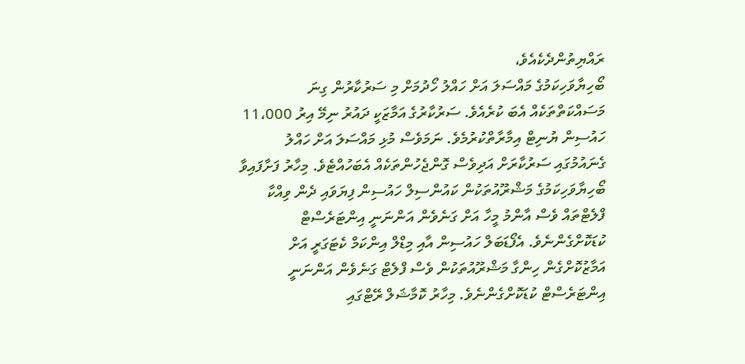ރައްޔިތުންދެކެއެވެ،
ބޯހިޔާވަހިކަމުގެ މައްސަލަ އަށް ހައްލު ހޯދުމަށް މި ސަރުކާރުން ގިނަ މަސައްކަތްތަކެއް އެބަ ކުރެއެވެ. ސަރުކާރުގެ އަމާޒަކީ ދައުރު ނިމޭ އިރު 11،000 ހައުސިން ޔުނިޓް އިމާރާތްކުރުމެވެ. ނަމަވެސް މުޅި މައްސަލަ އަށް ހައްލު ގެނައުމުގައި ސަރުކާރަށް އަދިވެސް ގޮންޖެހުންތަކެއް އެބަހުއްޓެވެ. މިހާރު ފަށާފައިވާ ބޯހިޔާވަހިކަމުގެ މަޝްރޫއުތަކުން ކައުންސިލް ހައުސިން ފިޔަވައި ދެން ވިއްކާ ފްލެޓްތައް ވެސް އާންމު މީހާ އަށް ގަނެވެން އަންނަނީ އިންޓަރެސްޓް ކުޑަކޮށްގެންނެވެ. އެފޯޑަބަލް ހައުސިން އާއި މިޑްލް އިންކަމް ކެޓަގަރީ އަށް އަމާޒުކޮށްގެން ހިންގާ މަޝްރޫއުތަކުން ވެސް ފްލެޓް ގަނެވެން އަންނަނީ އިންޓަރެސްޓް ކުޑަކޮށްގެންނެވެ. މިހާރު ކޮމާޝަލް ރޭޓްގައި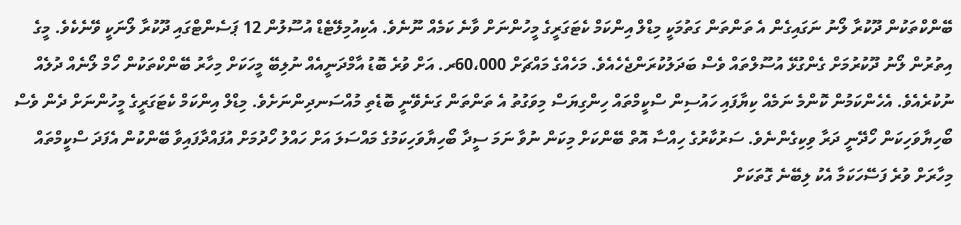ބޭންކްތަކުން ދޫކުރާ ލޯނު ނަގައިގެން އެ ތަންތަން ގަތުމަކީ މިޑްލް އިންކަމް ކެޓަގަރީގެ މީހުންނަށް ވާނެ ކަމެއް ނޫނެވެ. އެކިއުމިލޭޓެޑް އުސޫލުން 12 ޕަސެންޓްގައި ދޫކުރާ ލޯނަކީ ވޭނެކެވެ. މީގެ އިތުރުން ލޯނު ދޫކުރުމަށް ގެންގުޅޭ އުސޫލްތައް ވެސް ބަދަލުކުރަންޖެހެއެވެ. މަހެއްގެ މައްޗަށް 60،000ރ. އަށް ވުރެ ބޮޑު އާމްދަނީއެއް ނުލިބޭ މީހަކަށް މިހާރު ބޭންކްތަކުން ހޯމް ލޯނެއް ދުލެއް ނުކުރެއެވެ. އެހެންކަމުން ކޮންމެ ނަމެއް ކިޔާފައި ހައުސިން ސްކީމްތައް ހިންގިޔަސް މިވަގުތު އެ ތަންތަން ގަނެވޭނީ ބޮޑެތި މުއްސަނދިންނަށެވެ. މިޑްލް އިންކަމް ކެޓަގަރީގެ މީހުންނަށް ދެން ވެސް ބޯހިޔާވަހިކަން ހޯދޭނީ ދަރާ ވިކިގެންނެވެ. ސަރުކާރުގެ ހިއްސާ އޮތް ބޭންކަށް މިކަން ނުވާ ނަމަ ސީދާ ބޯހިޔާވަހިކަމުގެ މައްސަލަ އަށް ހައްލު ހޯދުމަށް އުފައްދާފައިވާ ބޭންކުން އެފަދަ ސްކީމްތައް މިހާރަށް ވުރެ ފަސޭހަކަމާ އެކު ލިބޭނެ ގޮތަކަށް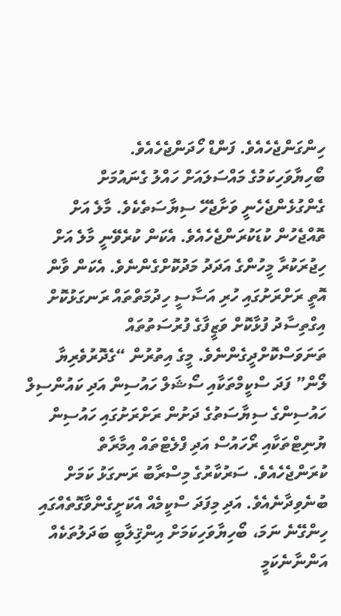ހިންގަންޖެހެއެވެ. ފަންޑް ހޯދަންޖެހެއެވެ.
ބޯހިޔާވަހިކަމުގެ މައްސަލައަށް ހައްލު ގެނައުމަށް ގެންގުޅެންޖެހެނީ ވަށާޖެހޭ ސިޔާސަތެކެވެ. މާލެ އަށް ތޮއްޖެހުން ކުޑަކުރަންޖެހެއެވެ. އެކަން ކުރެވޭނީ މާލެ އަށް ހިޖުރަކުރާ މީހުންގެ އަދަދު މަދުކޮށްގެންނެވެ. އެކަން ވާން އޮތީ ރަށްރަށުގައި ހުރި އަސާސީ ހިދުމަތްތައް ރަނގަޅުކޮށް އިގްތިސާދު ފުޅާކޮށް ވަޒީފާގެ ފުރުސަތުތައް ތަނަވަސްކޮށްދީގެންނެވެ. މީގެ އިތުރުން “ގެދޮރުވެރިޔާ ލޯން” ފަދަ ސްކީމްތަކާއި ސޯޝަލް ހައުސިން އަދި ކައުންސިލް ހައުސިންގެ ސިޔާސަތުގެ ދަށުން ރަށްރަށުގައި ހައުސިން ޔުނިޓްތަކާއި ރޯހައުސް އަދި ފްލެޓްތައް އިމާރާތް ކުރަންޖެހެއެވެ. ސަރުކާރުގެ މިސްރާބު ރަނގަޅު ކަމަށް ބުނެވިދާނެއެވެ. އަދި މިފަދަ ސްކީމެއް އެކަށީގެންވާގޮތެއްގައި ހިންގޭނެ ނަމަ، ބޯހިޔާވަހިކަމަށް އިންޤިލާބީ ބަދަލުތަކެއް އަންނާނެކަމީ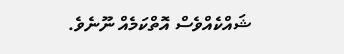ޝައްކެއްވެސް އޮތްކަމެއް ނޫނެވެ.